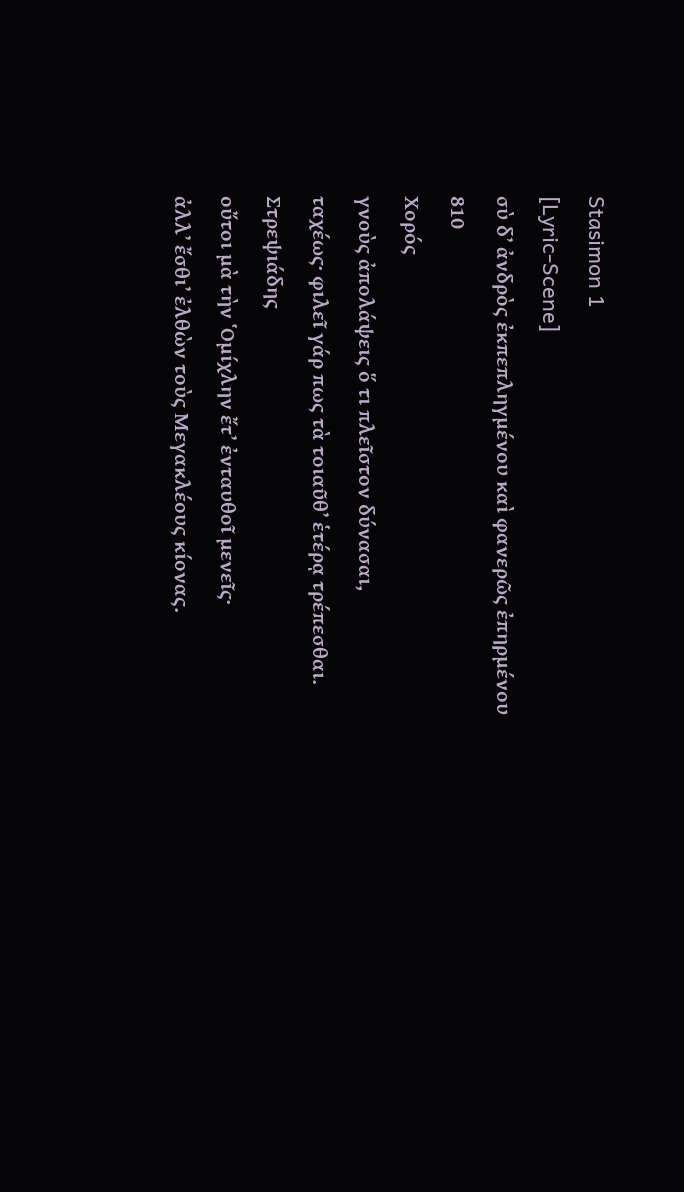Stasimon 1
[Lyric-Scene]
σὺ δʼ ἀνδρὸς ἐκπεπληγμένου καὶ φανερῶς ἐπηρμένου
810
Χορός
γνοὺς ἀπολάψεις ὅ τι πλεῖστον δύνασαι,
ταχέως· φιλεῖ γάρ πως τὰ τοιαῦθʼ ἑτέρᾳ τρέπεσθαι.
Στρεψιάδης
οὔτοι μὰ τὴν Ὁμίχλην ἔτʼ ἐνταυθοῖ μενεῖς·
ἀλλʼ ἔσθιʼ ἐλθὼν τοὺς Μεγακλέους κίονας.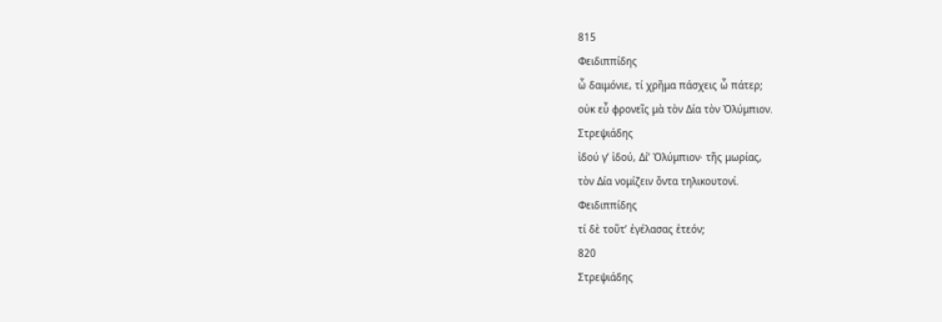815
Φειδιππίδης
ὦ δαιμόνιε, τί χρῆμα πάσχεις ὦ πάτερ;
οὐκ εὖ φρονεῖς μὰ τὸν Δία τὸν Ὀλύμπιον.
Στρεψιάδης
ἰδού γʼ ἰδού, Δίʼ Ὀλύμπιον· τῆς μωρίας,
τὸν Δία νομίζειν ὄντα τηλικουτονί.
Φειδιππίδης
τί δὲ τοῦτʼ ἐγέλασας ἐτεόν;
820
Στρεψιάδης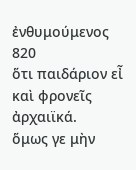ἐνθυμούμενος
820
ὅτι παιδάριον εἶ καὶ φρονεῖς ἀρχαιϊκά.
ὅμως γε μὴν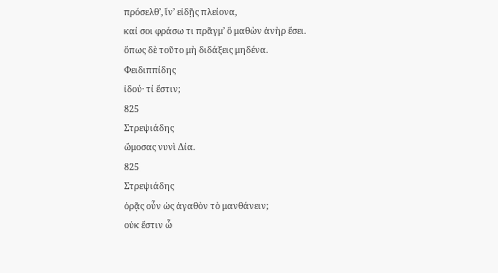πρόσελθʼ, ἵνʼ εἰδῇς πλείονα,
καί σοι φράσω τι πρᾶγμʼ ὃ μαθὼν ἀνὴρ ἔσει.
ὅπως δὲ τοῦτο μὴ διδάξεις μηδένα.
Φειδιππίδης
ἰδού· τί ἔστιν;
825
Στρεψιάδης
ὤμοσας νυνὶ Δία.
825
Στρεψιάδης
ὁρᾷς οὖν ὡς ἀγαθὸν τὸ μανθάνειν;
οὐκ ἔστιν ὦ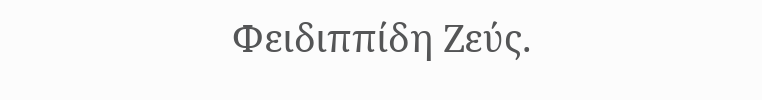Φειδιππίδη Ζεύς.